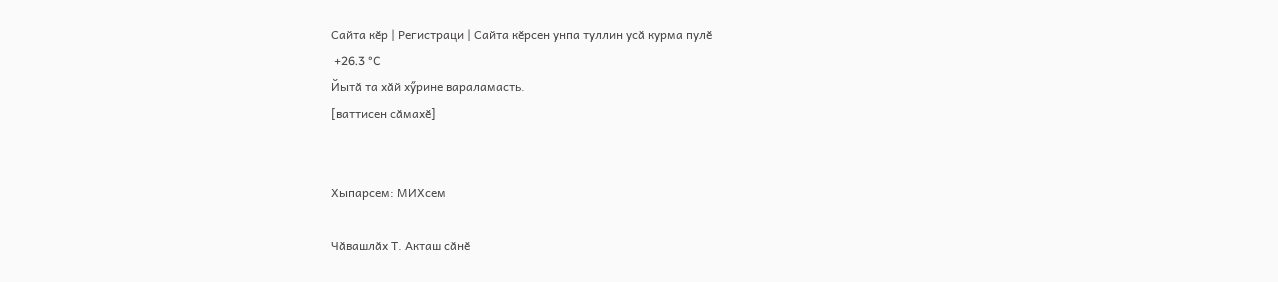Сайта кӗр | Регистраци | Сайта кӗрсен унпа туллин усӑ курма пулӗ
 +26.3 °C
Йытӑ та хӑй хӳрине вараламасть.
[ваттисен сӑмахӗ]


Хыпарсем: МИХсем

Чӑвашлӑх Т. Акташ сӑнӗ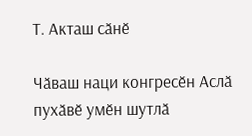Т. Акташ сӑнӗ

Чӑваш наци конгресӗн Аслӑ пухӑвӗ умӗн шутлӑ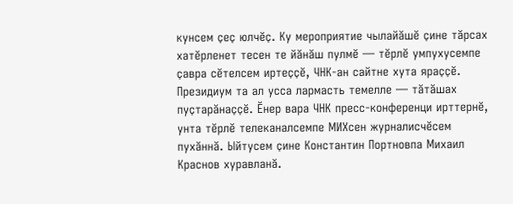кунсем ҫеҫ юлчӗҫ. Ку мероприятие чылайӑшӗ ҫине тӑрсах хатӗрленет тесен те йӑнӑш пулмӗ — тӗрлӗ умпухусемпе ҫавра сӗтелсем иртеҫҫӗ, ЧНК-ан сайтне хута яраҫҫӗ. Президиум та ал усса лармасть темелле — тӑтӑшах пуҫтарӑнаҫҫӗ. Ӗнер вара ЧНК пресс-конференци ирттернӗ, унта тӗрлӗ телеканалсемпе МИХсен журналисчӗсем пухӑннӑ. Ыйтусем ҫине Константин Портновпа Михаил Краснов хуравланӑ.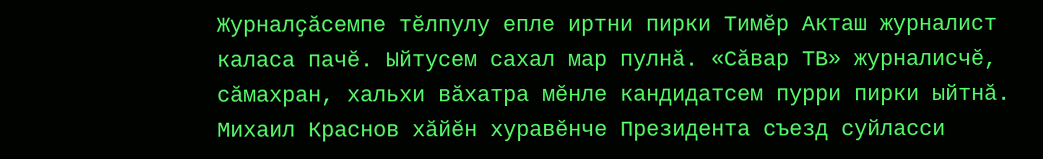Журналҫӑсемпе тӗлпулу епле иртни пирки Тимӗр Акташ журналист каласа пачӗ. Ыйтусем сахал мар пулнӑ. «Сӑвар ТВ» журналисчӗ, сӑмахран, хальхи вӑхатра мӗнле кандидатсем пурри пирки ыйтнӑ. Михаил Краснов хӑйӗн хуравӗнче Президента съезд суйласси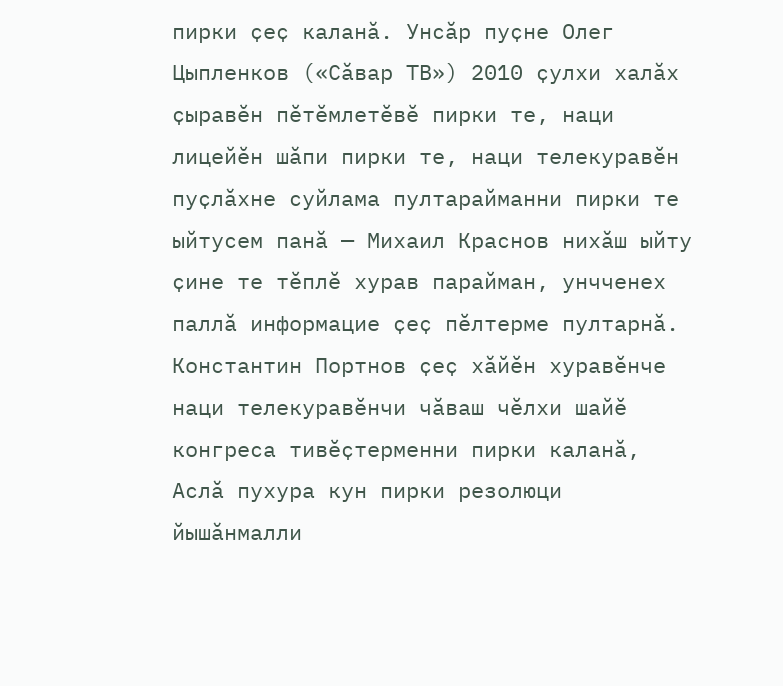пирки ҫеҫ каланӑ. Унсӑр пуҫне Олег Цыпленков («Сӑвар ТВ») 2010 ҫулхи халӑх ҫыравӗн пӗтӗмлетӗвӗ пирки те, наци лицейӗн шӑпи пирки те, наци телекуравӗн пуҫлӑхне суйлама пултарайманни пирки те ыйтусем панӑ — Михаил Краснов нихӑш ыйту ҫине те тӗплӗ хурав парайман, унчченех паллӑ информацие ҫеҫ пӗлтерме пултарнӑ. Константин Портнов ҫеҫ хӑйӗн хуравӗнче наци телекуравӗнчи чӑваш чӗлхи шайӗ конгреса тивӗҫтерменни пирки каланӑ, Аслӑ пухура кун пирки резолюци йышӑнмалли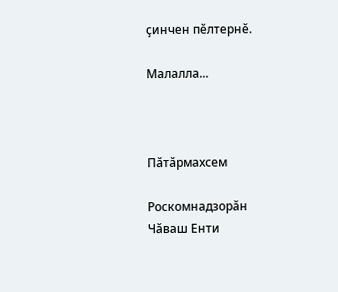ҫинчен пӗлтернӗ.

Малалла...



Пӑтӑрмахсем

Роскомнадзорӑн Чӑваш Енти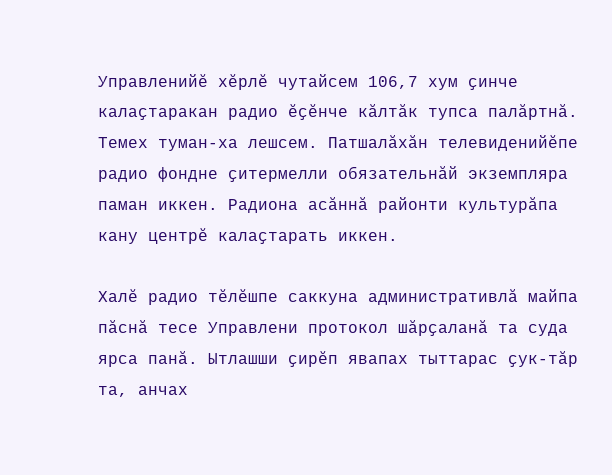Управленийӗ хӗрлӗ чутайсем 106,7 хум ҫинче калаҫтаракан радио ӗҫӗнче кӑлтӑк тупса палӑртнӑ. Темех туман-ха лешсем. Патшалӑхӑн телевиденийӗпе радио фондне ҫитермелли обязательнӑй экземпляра паман иккен. Радиона асӑннӑ районти культурӑпа кану центрӗ калаҫтарать иккен.

Халӗ радио тӗлӗшпе саккуна административлӑ майпа пӑснӑ тесе Управлени протокол шӑрҫаланӑ та суда ярса панӑ. Ытлашши ҫирӗп явапах тыттарас ҫук-тӑр та, анчах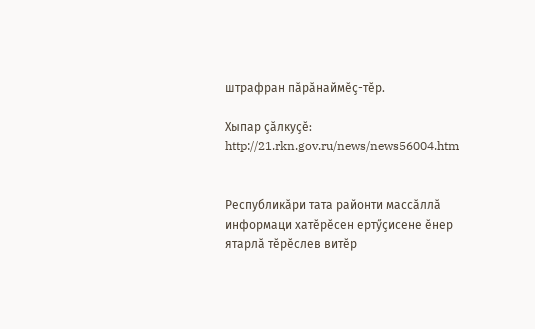штрафран пӑрӑнаймӗҫ-тӗр.

Хыпар ҫӑлкуҫӗ: http://21.rkn.gov.ru/news/news56004.htm


Республикӑри тата районти массӑллӑ информаци хатӗрӗсен ертӳҫисене ӗнер ятарлӑ тӗрӗслев витӗр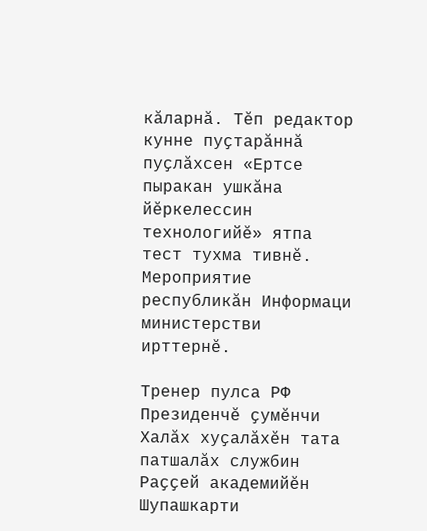кӑларнӑ. Тӗп редактор кунне пуҫтарӑннӑ пуҫлӑхсен «Ертсе пыракан ушкӑна йӗркелессин технологийӗ» ятпа тест тухма тивнӗ. Мероприятие республикӑн Информаци министерстви ирттернӗ.

Тренер пулса РФ Президенчӗ ҫумӗнчи Халӑх хуҫалӑхӗн тата патшалӑх службин Раҫҫей академийӗн Шупашкарти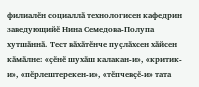филиалӗн социаллӑ технологисен кафедрин заведующийӗ Нина Семедова-Полупа хутшӑннӑ. Тест вӑхӑтӗнче пуҫлӑхсен хӑйсен кӑмӑлне: «ҫӗнӗ шухӑш калакан-и», «критик-и», «пӗрлештерекен-и», «тӗпчевҫӗ-и» тата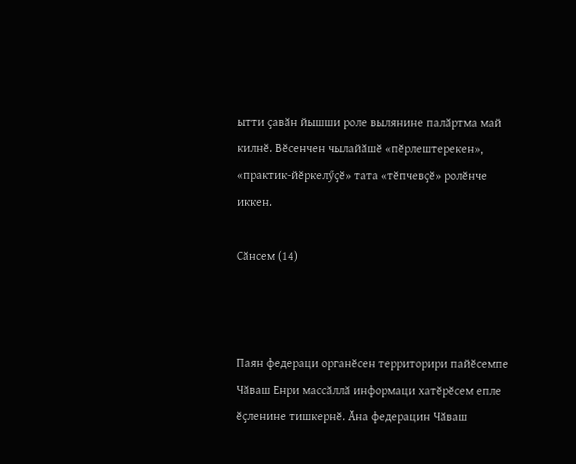ытти ҫавӑн йышши роле вылянине палӑртма май килнӗ. Вӗсенчен чылайӑшӗ «пӗрлештерекен», «практик-йӗркелӳҫӗ» тата «тӗпчевҫӗ» ролӗнче иккен.

Сӑнсем (14)



Паян федераци органӗсен территорири пайӗсемпе Чӑваш Енри массӑллӑ информаци хатӗрӗсем епле ӗҫленине тишкернӗ. Ӑна федерацин Чӑваш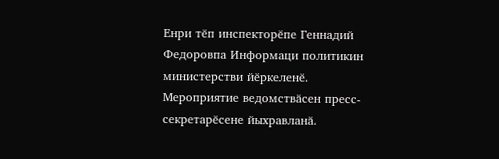Енри тӗп инспекторӗпе Геннадий Федоровпа Информаци политикин министерстви йӗркеленӗ. Мероприятие ведомствӑсен пресс-секретарӗсене йыхравланӑ.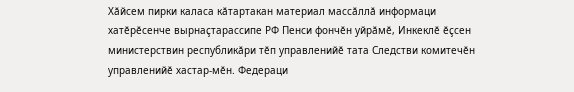Хӑйсем пирки каласа кӑтартакан материал массӑллӑ информаци хатӗрӗсенче вырнаҫтарассипе РФ Пенси фончӗн уйрӑмӗ, Инкеклӗ ӗҫсен министерствин республикӑри тӗп управленийӗ тата Следстви комитечӗн управленийӗ хастар-мӗн. Федераци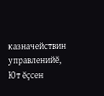казначействин управленийӗ, Ют ӗҫсен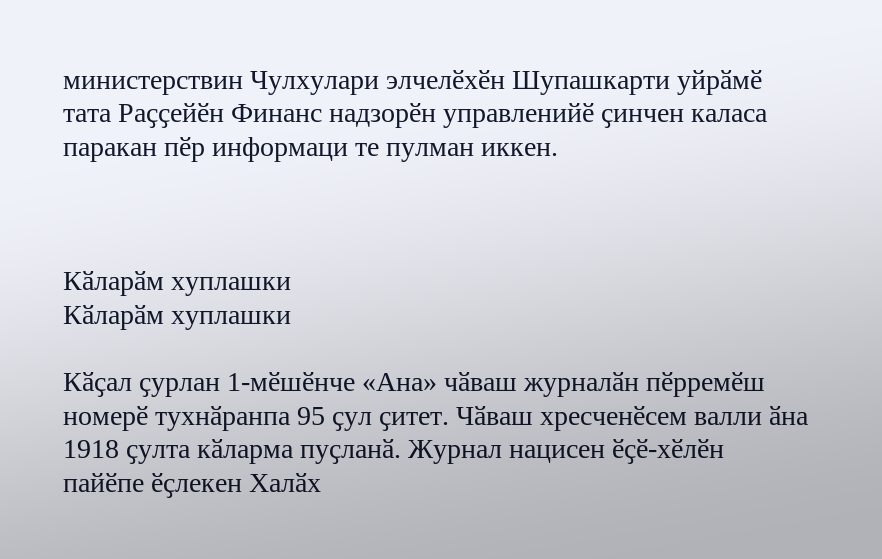министерствин Чулхулари элчелӗхӗн Шупашкарти уйрӑмӗ тата Раҫҫейӗн Финанс надзорӗн управленийӗ ҫинчен каласа паракан пӗр информаци те пулман иккен.



Кӑларӑм хуплашки
Кӑларӑм хуплашки

Кӑҫал ҫурлан 1-мӗшӗнче «Ана» чӑваш журналӑн пӗрремӗш номерӗ тухнӑранпа 95 ҫул ҫитет. Чӑваш хресченӗсем валли ӑна 1918 ҫулта кӑларма пуҫланӑ. Журнал нацисен ӗҫӗ-хӗлӗн пайӗпе ӗҫлекен Халӑх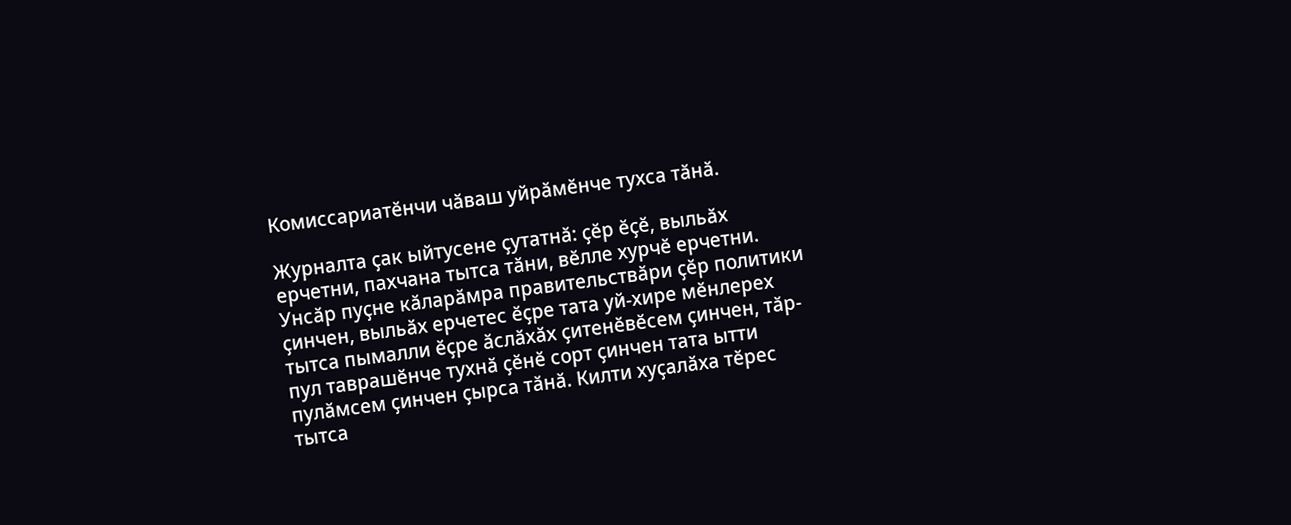Комиссариатӗнчи чӑваш уйрӑмӗнче тухса тӑнӑ.

Журналта ҫак ыйтусене ҫутатнӑ: ҫӗр ӗҫӗ, выльӑх ерчетни, пахчана тытса тӑни, вӗлле хурчӗ ерчетни. Унсӑр пуҫне кӑларӑмра правительствӑри ҫӗр политики ҫинчен, выльӑх ерчетес ӗҫре тата уй-хире мӗнлерех тытса пымалли ӗҫре ӑслӑхӑх ҫитенӗвӗсем ҫинчен, тӑр-пул таврашӗнче тухнӑ ҫӗнӗ сорт ҫинчен тата ытти пулӑмсем ҫинчен ҫырса тӑнӑ. Килти хуҫалӑха тӗрес тытса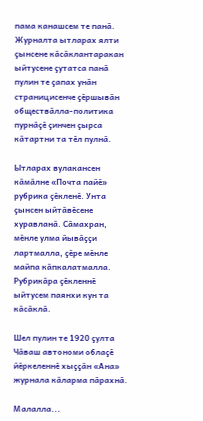пама канашсем те панӑ. Журналта ытларах ялти ҫынсене кӑсӑклантаракан ыйтусене ҫутатса панӑ пулин те ҫапах унӑн страницисенче ҫӗршывӑн обществӑлла-политика пурнӑҫӗ ҫинчен ҫырса кӑтартни та тӗл пулнӑ.

Ытларах вулакансен кӑмӑлне «Почта пайӗ» рубрика ҫӗкленӗ. Унта ҫынсен ыйтӑвӗсене хуравланӑ. Сӑмахран, мӗнле улма йывӑҫҫи лартмалла, ҫӗре мӗнле майпа кӑпкалатмалла. Рубрикӑра ҫӗкленнӗ ыйтусем паянхи кун та кӑсӑклӑ.

Шел пулин те 1920 ҫулта Чӑваш автономи облаҫӗ йӗркеленнӗ хыҫҫӑн «Ана» журнала кӑларма пӑрахнӑ.

Малалла...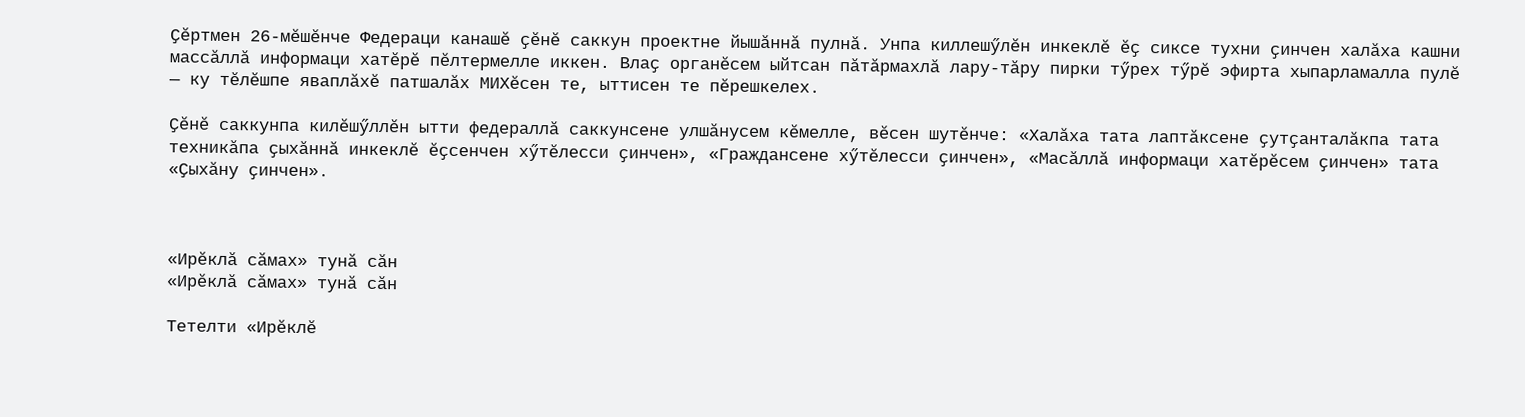Ҫӗртмен 26-мӗшӗнче Федераци канашӗ ҫӗнӗ саккун проектне йышӑннӑ пулнӑ. Унпа киллешӳлӗн инкеклӗ ӗҫ сиксе тухни ҫинчен халӑха кашни массӑллӑ информаци хатӗрӗ пӗлтермелле иккен. Влаҫ органӗсем ыйтсан пӑтӑрмахлӑ лару-тӑру пирки тӳрех тӳрӗ эфирта хыпарламалла пулӗ — ку тӗлӗшпе яваплӑхӗ патшалӑх МИХӗсен те, ыттисен те пӗрешкелех.

Ҫӗнӗ саккунпа килӗшӳллӗн ытти федераллӑ саккунсене улшӑнусем кӗмелле, вӗсен шутӗнче: «Халӑха тата лаптӑксене ҫутҫанталӑкпа тата техникӑпа ҫыхӑннӑ инкеклӗ ӗҫсенчен хӳтӗлесси ҫинчен», «Граждансене хӳтӗлесси ҫинчен», «Масӑллӑ информаци хатӗрӗсем ҫинчен» тата «Ҫыхӑну ҫинчен».



«Ирӗклӑ сӑмах» тунӑ сӑн
«Ирӗклӑ сӑмах» тунӑ сӑн

Тетелти «Ирӗклӗ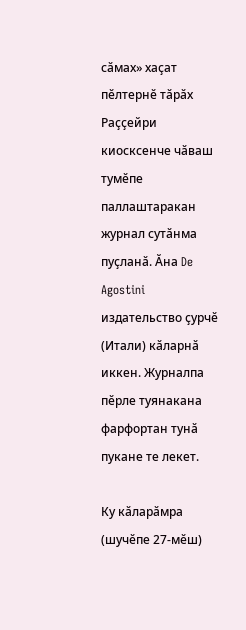сӑмах» хаҫат пӗлтернӗ тӑрӑх Раҫҫейри киосксенче чӑваш тумӗпе паллаштаракан журнал сутӑнма пуҫланӑ. Ӑна De Agostini издательство ҫурчӗ (Итали) кӑларнӑ иккен. Журналпа пӗрле туянакана фарфортан тунӑ пукане те лекет.

Ку кӑларӑмра (шучӗпе 27-мӗш)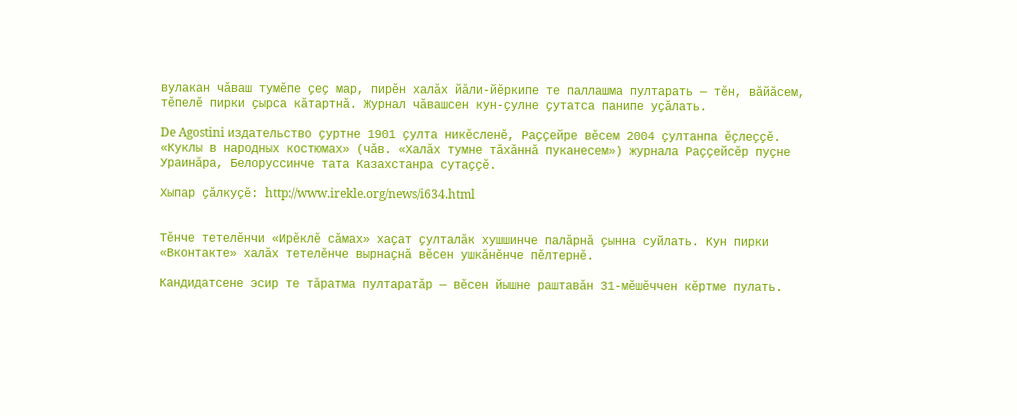вулакан чӑваш тумӗпе ҫеҫ мар, пирӗн халӑх йӑли-йӗркипе те паллашма пултарать — тӗн, вӑйӑсем, тӗпелӗ пирки ҫырса кӑтартнӑ. Журнал чӑвашсен кун-ҫулне ҫутатса панипе уҫӑлать.

De Agostini издательство ҫуртне 1901 ҫулта никӗсленӗ, Раҫҫейре вӗсем 2004 ҫултанпа ӗҫлеҫҫӗ. «Куклы в народных костюмах» (чӑв. «Халӑх тумне тӑхӑннӑ пуканесем») журнала Раҫҫейсӗр пуҫне Ураинӑра, Белоруссинче тата Казахстанра сутаҫҫӗ.

Хыпар ҫӑлкуҫӗ: http://www.irekle.org/news/i634.html


Тӗнче тетелӗнчи «Ирӗклӗ сӑмах» хаҫат ҫулталӑк хушшинче палӑрнӑ ҫынна суйлать. Кун пирки «Вконтакте» халӑх тетелӗнче вырнаҫнӑ вӗсен ушкӑнӗнче пӗлтернӗ.

Кандидатсене эсир те тӑратма пултаратӑр — вӗсен йышне раштавӑн 31-мӗшӗччен кӗртме пулать.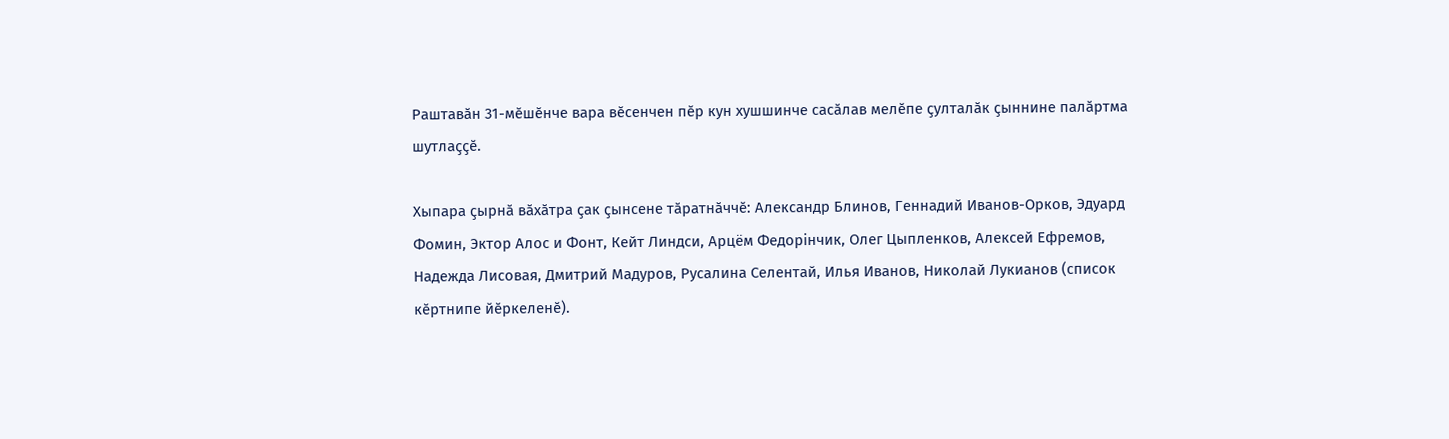Раштавӑн 31-мӗшӗнче вара вӗсенчен пӗр кун хушшинче сасӑлав мелӗпе ҫулталӑк ҫыннине палӑртма шутлаҫҫӗ.

Хыпара ҫырнӑ вӑхӑтра ҫак ҫынсене тӑратнӑччӗ: Александр Блинов, Геннадий Иванов-Орков, Эдуард Фомин, Эктор Алос и Фонт, Кейт Линдси, Арцём Федорiнчик, Олег Цыпленков, Алексей Ефремов, Надежда Лисовая, Дмитрий Мадуров, Русалина Селентай, Илья Иванов, Николай Лукианов (список кӗртнипе йӗркеленӗ).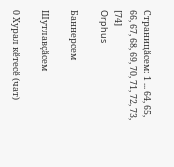Страницӑсем: 1 ... 64, 65, 66, 67, 68, 69, 70, 71, 72, 73, [74]
Orphus

Баннерсем

Шутлавҫӑсем

0 Хурал кӗтесӗ (чат)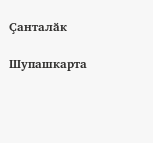Ҫанталӑк

Шупашкарта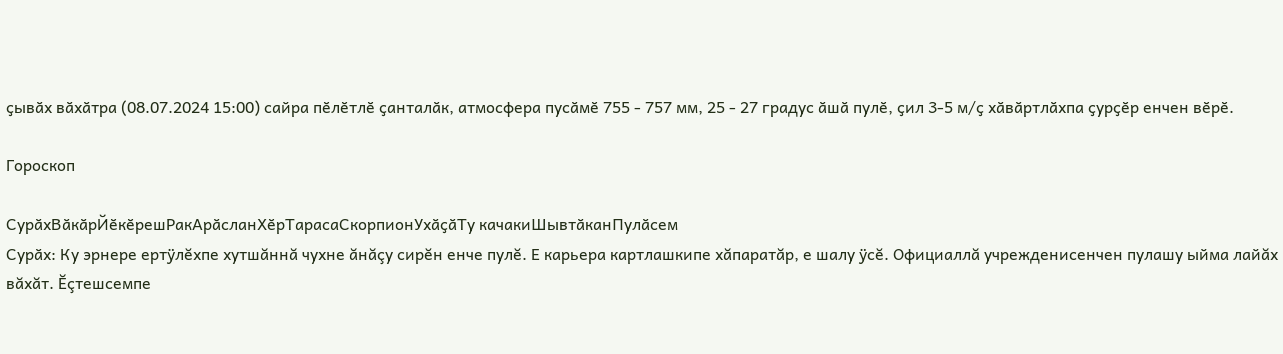ҫывӑх вӑхӑтра (08.07.2024 15:00) сайра пӗлӗтлӗ ҫанталӑк, атмосфера пусӑмӗ 755 - 757 мм, 25 - 27 градус ӑшӑ пулӗ, ҫил 3-5 м/ҫ хӑвӑртлӑхпа ҫурҫӗр енчен вӗрӗ.

Гороскоп

СурӑхВӑкӑрЙӗкӗрешРакАрӑсланХӗрТарасаСкорпионУхӑҫӑТу качакиШывтӑканПулӑсем
Сурӑх: Ку эрнере ертÿлĕхпе хутшăннă чухне ăнăçу сирĕн енче пулĕ. Е карьера картлашкипе хăпаратăр, е шалу ÿсĕ. Официаллă учрежденисенчен пулашу ыйма лайăх вăхăт. Ĕçтешсемпе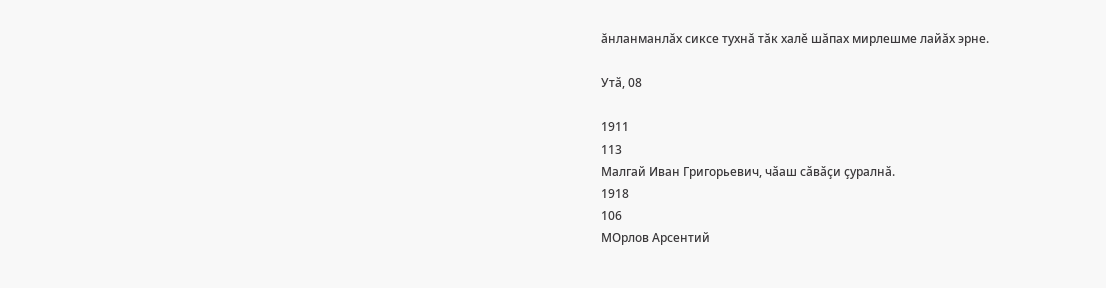ăнланманлăх сиксе тухнă тăк халĕ шăпах мирлешме лайăх эрне.

Утӑ, 08

1911
113
Малгай Иван Григорьевич, чӑаш сӑвӑҫи ҫуралнӑ.
1918
106
МОрлов Арсентий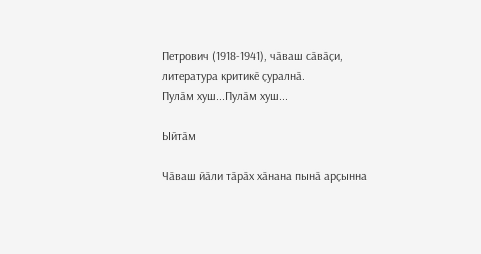Петрович (1918-1941), чӑваш сӑвӑҫи, литература критикӗ ҫуралнӑ.
Пулӑм хуш...Пулӑм хуш...

Ыйтӑм

Чӑваш йӑли тӑрӑх хӑнана пынӑ арҫынна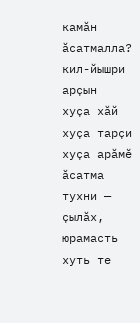камӑн ӑсатмалла?
кил-йышри арҫын
хуҫа хӑй
хуҫа тарҫи
хуҫа арӑмӗ
ӑсатма тухни — ҫылӑх, юрамасть
хуть те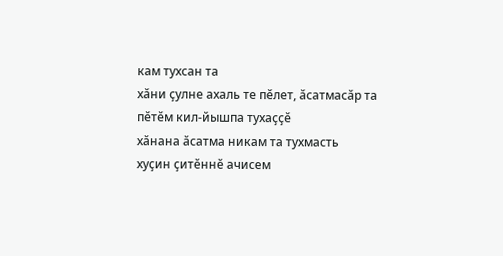кам тухсан та
хӑни ҫулне ахаль те пӗлет, ӑсатмасӑр та
пӗтӗм кил-йышпа тухаҫҫӗ
хӑнана ӑсатма никам та тухмасть
хуҫин ҫитӗннӗ ачисем